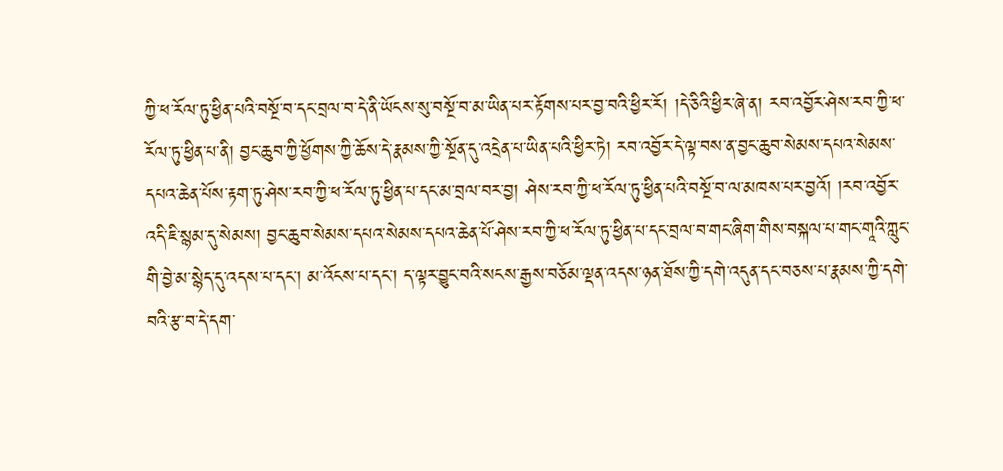ཀྱི་ཕ་རོལ་ཏུ་ཕྱིན་པའི་བསྔོ་བ་དང་བྲལ་བ་དེ་ནི་ཡོངས་སུ་བསྔོ་བ་མ་ཡིན་པར་རྟོགས་པར་བྱ་བའི་ཕྱིར་རོ། །དེ་ཅིའི་ཕྱིར་ཞེ་ན། རབ་འབྱོར་ཤེས་རབ་ཀྱི་ཕ་རོལ་ཏུ་ཕྱིན་པ་ནི། བྱང་ཆུབ་ཀྱི་ཕྱོགས་ཀྱི་ཆོས་དེ་རྣམས་ཀྱི་སྔོན་དུ་འདྲེན་པ་ཡིན་པའི་ཕྱིར་ཏེ། རབ་འབྱོར་དེ་ལྟ་བས་ན་བྱང་ཆུབ་སེམས་དཔའ་སེམས་དཔའ་ཆེན་པོས་རྟག་ཏུ་ཤེས་རབ་ཀྱི་ཕ་རོལ་ཏུ་ཕྱིན་པ་དང་མ་བྲལ་བར་བྱ། ཤེས་རབ་ཀྱི་ཕ་རོལ་ཏུ་ཕྱིན་པའི་བསྔོ་བ་ལ་མཁས་པར་བྱའོ། །རབ་འབྱོར་འདི་ཇི་སྙམ་དུ་སེམས། བྱང་ཆུབ་སེམས་དཔའ་སེམས་དཔའ་ཆེན་པོ་ཤེས་རབ་ཀྱི་ཕ་རོལ་ཏུ་ཕྱིན་པ་དང་བྲལ་བ་གང་ཞིག་གིས་བསྐལ་པ་གང་གཱའི་ཀླུང་གི་བྱེ་མ་སྙེད་དུ་འདས་པ་དང་། མ་འོངས་པ་དང་། ད་ལྟར་བྱུང་བའི་སངས་རྒྱས་བཅོམ་ལྡན་འདས་ཉན་ཐོས་ཀྱི་དགེ་འདུན་དང་བཅས་པ་རྣམས་ཀྱི་དགེ་བའི་རྩ་བ་དེ་དག་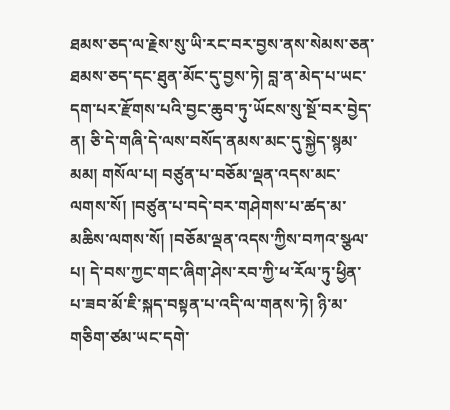ཐམས་ཅད་ལ་རྗེས་སུ་ཡི་རང་བར་བྱས་ནས་སེམས་ཅན་ཐམས་ཅད་དང་ཐུན་མོང་དུ་བྱས་ཏེ། བླ་ན་མེད་པ་ཡང་དག་པར་རྫོགས་པའི་བྱང་ཆུབ་ཏུ་ཡོངས་སུ་སྔོ་བར་བྱེད་ན། ཅི་དེ་གཞི་དེ་ལས་བསོད་ནམས་མང་དུ་སྐྱེད་སྙམ་མམ། གསོལ་པ། བཙུན་པ་བཅོམ་ལྡན་འདས་མང་ལགས་སོ། །བཙུན་པ་བདེ་བར་གཤེགས་པ་ཚད་མ་མཆིས་ལགས་སོ། །བཅོམ་ལྡན་འདས་ཀྱིས་བཀའ་སྩལ་པ། དེ་བས་ཀྱང་གང་ཞིག་ཤེས་རབ་ཀྱི་ཕ་རོལ་ཏུ་ཕྱིན་པ་ཟབ་མོ་ཇི་སྐད་བསྟན་པ་འདི་ལ་གནས་ཏེ། ཉི་མ་གཅིག་ཙམ་ཡང་དགེ་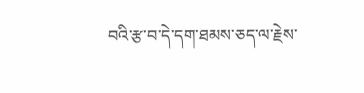བའི་རྩ་བ་དེ་དག་ཐམས་ཅད་ལ་རྗེས་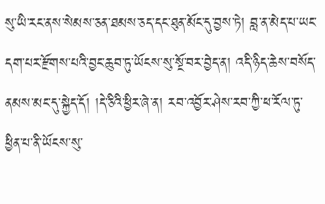སུ་ཡི་རང་ནས་སེམས་ཅན་ཐམས་ཅད་དང་ཐུན་མོང་དུ་བྱས་ཏེ། བླ་ན་མེད་པ་ཡང་དག་པར་རྫོགས་པའི་བྱང་ཆུབ་ཏུ་ཡོངས་སུ་སྔོ་བར་བྱེད་ན། འདི་ཉིད་ཆེས་བསོད་ནམས་མང་དུ་སྐྱེད་དོ། །དེ་ཅིའི་ཕྱིར་ཞེ་ན། རབ་འབྱོར་ཤེས་རབ་ཀྱི་ཕ་རོལ་ཏུ་ཕྱིན་པ་ནི་ཡོངས་སུ་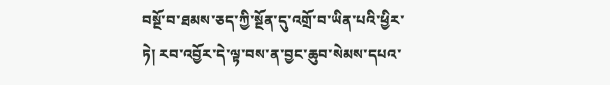བསྔོ་བ་ཐམས་ཅད་ཀྱི་སྔོན་དུ་འགྲོ་བ་ཡིན་པའི་ཕྱིར་ཏེ། རབ་འབྱོར་དེ་ལྟ་བས་ན་བྱང་ཆུབ་སེམས་དཔའ་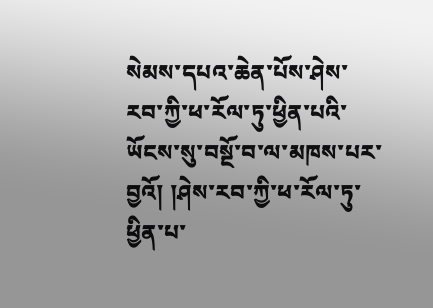སེམས་དཔའ་ཆེན་པོས་ཤེས་རབ་ཀྱི་ཕ་རོལ་ཏུ་ཕྱིན་པའི་ཡོངས་སུ་བསྔོ་བ་ལ་མཁས་པར་བྱའོ། །ཤེས་རབ་ཀྱི་ཕ་རོལ་ཏུ་ཕྱིན་པ་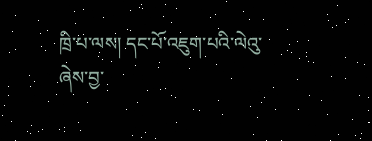ཁྲི་པ་ལས། དང་པོ་འཇུག་པའི་ལེའུ་ཞེས་བྱ་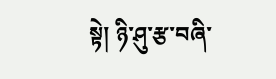སྟེ། ཉི་ཤུ་རྩ་བཞི་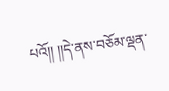པའོ།། །།དེ་ནས་བཅོམ་ལྡན་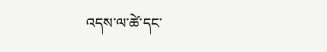འདས་ལ་ཚེ་དང་